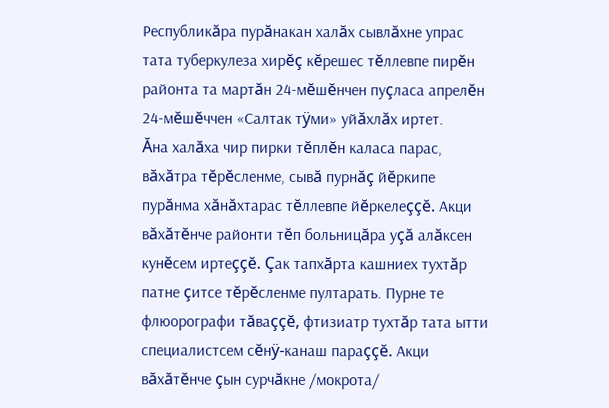Республикăра пурăнакан халăх сывлăхне упрас тата туберкулеза хирĕç кĕрешес тĕллевпе пирĕн районта та мартăн 24-мĕшĕнчен пуçласа апрелĕн 24-мĕшĕччен «Салтак тÿми» уйăхлăх иртет.
Ăна халăха чир пирки тĕплĕн каласа парас, вăхăтра тĕрĕсленме, сывă пурнăç йĕркипе пурăнма хăнăхтарас тĕллевпе йĕркелеççĕ. Акци вăхăтĕнче районти тĕп больницăра уçă алăксен кунĕсем иртеççĕ. Çак тапхăрта кашниех тухтăр патне çитсе тĕрĕсленме пултарать. Пурне те флюорографи тăваççĕ, фтизиатр тухтăр тата ытти специалистсем сĕнÿ-канаш параççĕ. Акци вăхăтĕнче çын сурчăкне /мокрота/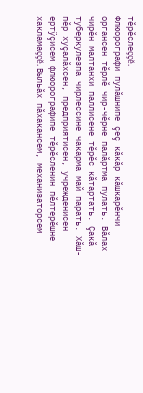тĕрĕслеççĕ.
Флюорографи пулăшнипе çеç кăкăр кăшкарĕнчи органсен тĕрлĕ чир-чĕрне палăртма пулать. Вăлах чирĕн малтанхи паллисене тĕрĕс кăтартать. Çакă туберкулезпа чирлессине чакарма май парать. Хăш-пĕр хуçалăхсен, предприятисен, учрежденисен ертÿçисем флюорографипе тĕрĕсленин пĕлтерĕшне хакламаççĕ. Выльăх пăхакансем, механизаторсем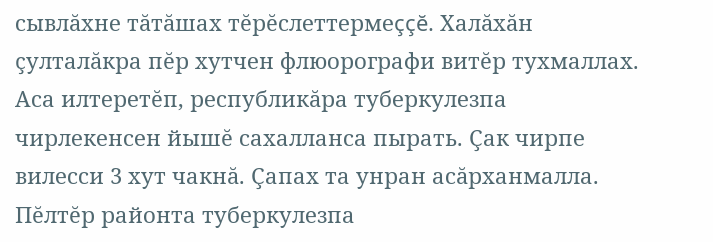сывлăхне тăтăшах тĕрĕслеттермеççĕ. Халăхăн çулталăкра пĕр хутчен флюорографи витĕр тухмаллах.
Аса илтеретĕп, республикăра туберкулезпа чирлекенсен йышĕ сахалланса пырать. Çак чирпе вилесси 3 хут чакнă. Çапах та унран асăрханмалла. Пĕлтĕр районта туберкулезпа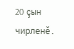20 çын чирленĕ.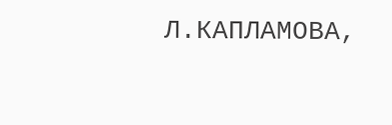Л.КАПЛАМОВА,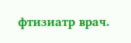фтизиатр врач.